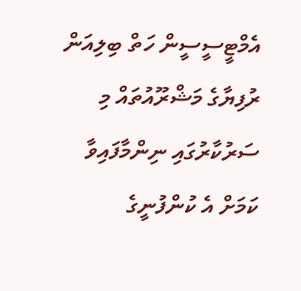އެމްޓީސީސީން ހަތް ބިލިއަން ރުފިޔާގެ މަޝްރޫއުތައް މި ސަރުކާރުގައި ނިންމާފައިވާ ކަމަށް އެ ކުންފުނީގެ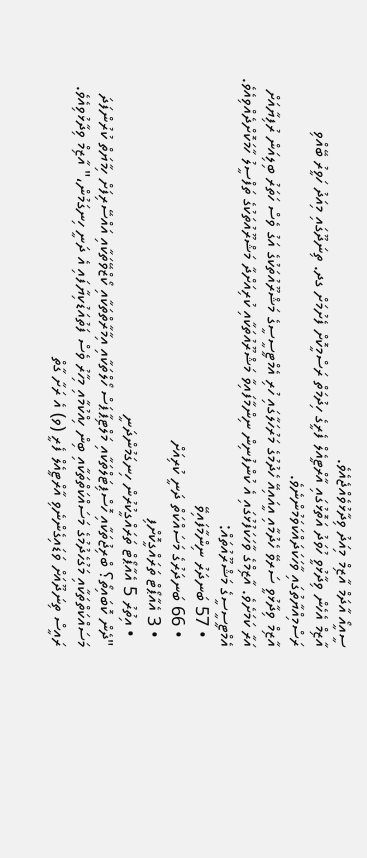ސީއީއޯ އާދަމް އާޒިމް މިއަދު ވިދާޅުވެއްޖެއެވެ.
އާޒިމް އެހެން ވިދާޅުވީ ހުވަދު އަތޮޅުގައި އާރްޓީއެލް ފެރީގެ ހިދުމަތް ރަސްމީކޮށް ފެށުމަށް ގދ. ތިނަދޫގައި މިއަދު ހަވީރު ބޭއްވި ރަސްމިއްޔާތުގައި ވާހަކަދައްކަވަމުންނެވެ.
އާޒިމް ވިދާޅުވީ ސަރވޭ ހެދުމާއި އީއައިއޭ ހެދުމުގެ މަރުހަލާގައި ހުރި އެމްޓީސީސީގެ މަޝްރޫއުތަކުގެ އަގު ވެސް ހަތަރު ބިލިއަން ރުފިޔާއަށް އަރާ ކަމަށެވެ. އާޒިމްގެ ވާހަކަފުޅުގައި އެ ކުންފުނިން ނިންމާފައިވާ މަޝްރޫއުތަކާއި ކުރިއަށްދާ މަޝްރޫއުތަކުގެ ތަފްސީލު ހާމަކޮށްދެއްވިއެވެ.
އެމްޓީސީސީގެ މަޝްރޫއުތައް:
  • 57 ބަނދަރު ނިންމާފައިވޭ
  • 66 ބަނދަރުގެ މަސައްކަތް ދަނީ ކުރިއަށް
  • 3 އެއާޕޯޓް ތަރައްގީކޮށްފި
  • އިތުރު 5 އެއާޕޯޓް ތަރައްގީކުރުން ހިނގަމުންދަނީ
"ދެން ކޮބައިތޯ؟ ބްރިޖުތަކާއި ހޮސްޕިޓަލްތަކާއި މަލްޓިޕާޕަސް ހޯލްތަކާއި އިމާރާތްތަކާއި ކޯޒްވޭތަކާއި އައްސޭރިފަށް ހިމާޔަތް ކުރުންފަދަ މަސައްކަތްތަކާއި މަގުހެދުމުގެ މަސައްކަތްތަކާއި ބިން ހިއްކުމާއި މިހާރު ވެސް ފަތުއަޑުކިޔާފައި އެ ދަނީ ހިނގަމުން،" އާޒިމް ވިދާޅުވިއެވެ.
ރައީސް ތިނަދޫއަށް ވަޑައިގެންނެވި އާރްޓީއެލް ފެރީ (ވ) އެ ރަށާ ގާތް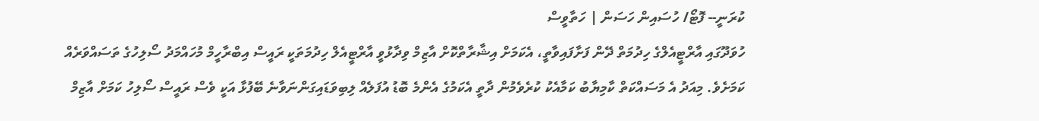ކުރަނީ-- ފޮޓޯ/ ހުސައިން ހަސަން | ހަތާވީސް
ހުވަދޫގައި އާރްޓީއެލްގެ ހިދުމަތް ދޭން ފަށާފައިވާތީ، އެކަމަށް އިޝާރާތްކޮށް އާޒިމް ވިދާޅުވީ އާރްޓީއެލް ހިދުމަތަކީ ރައީސް އިބްރާހީމް މުހައްމަދު ސޯލިހުގެ ތަސައްވަރެއް ކަމަށެވެ. މިއަދު އެ މަސައްކަތް ކާމިޔާބު ކަމާއެކު ކުރެވެމުން ދާތީ އެކަމުގެ އެންމެ ބޮޑު އުފަލެއް ލިބިވަޑައިގަންނަވާނެ ބޭފުޅާ އަކީ ވެސް ރައީސް ސޯލިހު ކަމަށް އާޒިމް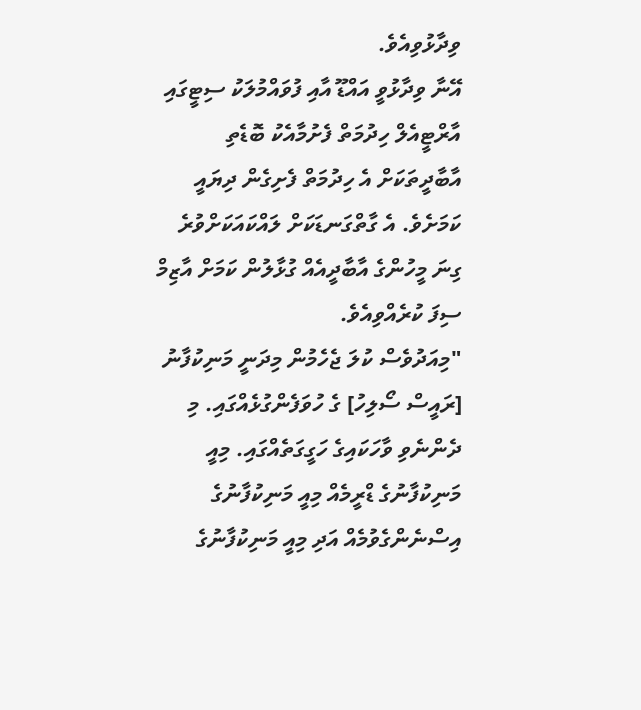ވިދާޅުވިއެވެ.
އޭނާ ވިދާޅުވީ އައްޑޫ އާއި ފުވައްމުލަކު ސިޓީގައި އާރްޓީއެލް ހިދުމަތް ފެށުމާއެކު ބޮޑެތި އާބާދީތަކަށް އެ ހިދުމަތް ފެށިގެން ދިޔައީ ކަމަށެވެ. އެ ގާތްގަނޑަކަށް ލައްކައަކަށްވުރެ ގިނަ މީހުންގެ އާބާދީއެއް ގުޅާލުން ކަމަށް އާޒިމް ސިފަ ކުރެއްވިއެވެ.
"މިއަދުވެސް ކުލަ ޖެހެމުން މިދަނީ މަނިކުފާނު [ރައީސް ސޯލިހު] ގެ ހުވަފެންގުޅެއްގައި. މި ދެންނެވި ވާހަކައިގެ ހަގީގަތެއްގައި. މިއީ މަނިކުފާނުގެ ޑްރީމެއް މިއީ މަނިކުފާނުގެ އިސްނެންގެވުމެއް އަދި މިއީ މަނިކުފާނުގެ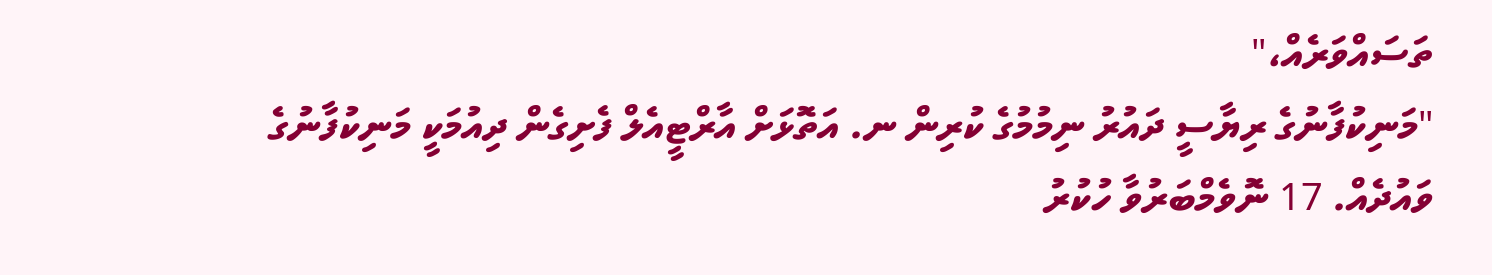ތަސައްވަރެއް،"
"މަނިކުފާނުގެ ރިޔާސީ ދައުރު ނިމުމުގެ ކުރިން ނ. އަތޮޅަށް އާރްޓީއެލް ފެށިގެން ދިއުމަކީ މަނިކުފާނުގެ ވައުދެއް. 17 ނޮވެމްބަރުވާ ހުކުރު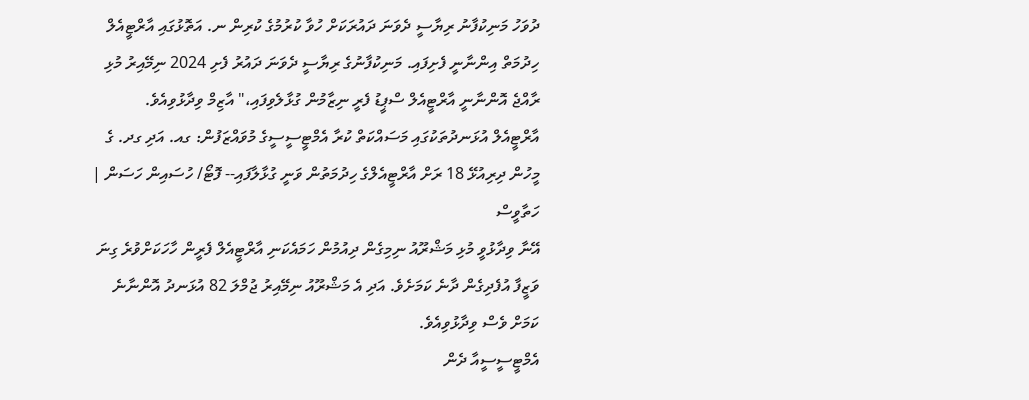ދުވަހު މަނިކުފާނު ރިޔާސީ ދެވަނަ ދައުރަކަށް ހުވާ ކުރުމުގެ ކުރިން ނ. އަތޮޅުގައި އާރްޓީއެލް ހިދުމަތް އިންނާނީ ފެށިފައި. މަނިކުފާނުގެ ރިޔާސީ ދެވަނަ ދައުރު ފެށި 2024 ނިމޭއިރު މުޅި ރާއްޖެ އޮންނާނީ އާރްޓީއެލް ސްޕީޑު ފެރީ ނިޒާމުން ގުޅާލެވިފައި،" އާޒިމް ވިދާޅުވިއެވެ.
އާރްޓީއެލް އުޅަނދުތަކުގައި މަސައްކަތް ކުރާ އެމްޓީސީސީގެ މުވައްޒަފުން: ގއ. އަދި ގދ. ގެ މީހުން ދިރިއުޅޭ 18 ރަށް އާރްޓީއެލްގެ ހިދުމަތުން ވަނީ ގުޅާލާފައި-- ފޮޓޯ/ ހުސައިން ހަސަން | ހަތާވީސް
އޭނާ ވިދާޅުވީ މުޅި މަޝްރޫއު ނިމިގެން ދިއުމުން ހަމައެކަނި އާރްޓީއެލް ފެރީން ހާހަކަށްވުރެ ގިނަ ވަޒީފާ އުފެދިގެން ދާނެ ކަމަށެވެ. އަދި އެ މަޝްރޫއު ނިމޭއިރު ޖުމްލަ 82 އުޅަނދު އޮންނާނެ ކަމަށް ވެސް ވިދާޅުވިއެވެ.
އެމްޓީސީސީއާ ދެން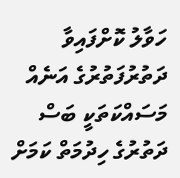ހަވާލު ކޮށްފައިވާ ދަތުރުފަތުރުގެ އަނެއް މަސައްކަތަކީ ބަސް ދަތުރުގެ ހިދުމަތް ކަމަށް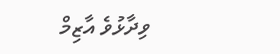ވިދާޅުވެ އާޒިމް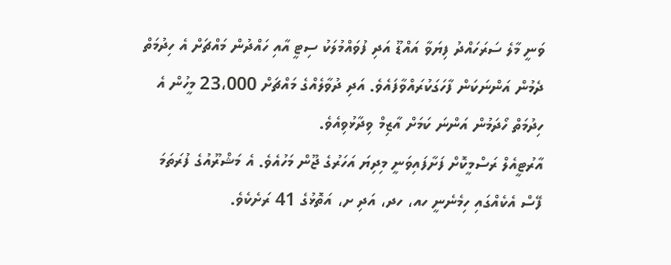ވަނީ މާލެ ސަރަހައްދު ފިޔަވާ އައްޑޫ އަދި ފުވައްމުލަކު ސިޓީ އާއި ހައްދުން މައްޗަށް އެ ހިދުމަތް ދެމުން އަންނަކަން ފާހަގަކުރައްވާފައެވެ. އަދި ދުވާލެއްގެ މައްޗަށް 23،000 މީހުން އެ ހިދުމަތް ހޯދަމުން އަންނަ ކަމަށް އާޒިމް ވިދާޅުވިއެވެ.
އާރުޓީއެލް ރަސްމީކޮށް ފަށާފައިވަނީ މިދިޔަ އަހަރުގެ ޖޫން މަހުއެވެ. އެ މަޝްރޫއުގެ ފުރަތަމަ ފޭސް އެކެއްގައި ހިމެނެނީ ހއ، ހދ، އަދި ށ، އަތޮޅުގެ 41 ރަށެކެވެ.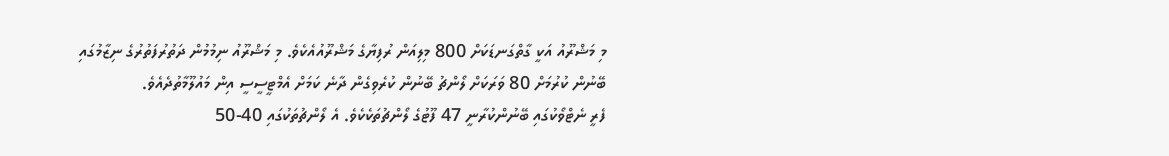މި މަޝްރޫއު އަކީ ގާތްގަނޑަކަށް 800 މިލިއަން ރުފިޔާގެ މަޝްރޫއުއެކެވެ. މި މަޝްރޫއު ނިމުމުން ދަތުރުފަތުރުގެ ނިޒާމުގައި ބޭނުން ކުރުމަށް 80 ވަރަކަށް ލޯންޗު ބޭނުން ކުރެވިގެން ދާނެ ކަމަށް އެމްޓީސީސީ އިން މައުލޫމާތުދެއެވެ.
ފެރީ ނެޓްވޯކުގައި ބޭނުންކުރާނީ 47 ފޫޓުގެ ލޯންޗުތަކެކެވެ. އެ ލޯންޗުތަކުގައި 40-50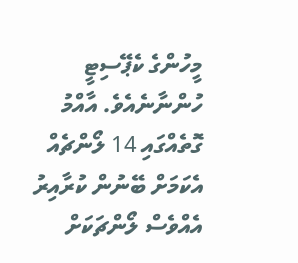މީހުންގެ ކެޕޭސިޓީ ހުންނާނެއެވެ. އާއްމު ގޮތެއްގައި 14 ލޯންޗެއް އެކަމަށް ބޭނުން ކުރާއިރު އެއްވެސް ލޯންޗަކަށް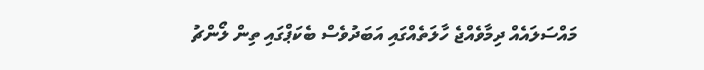މައްސަލައެއް ދިމާވެއްޖެ ހާލަތެއްގައި އަބަދުވެސް ބެކަޕްގައި ތިން ލޯންޗު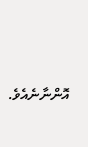އޮންނާނެއެވެ.